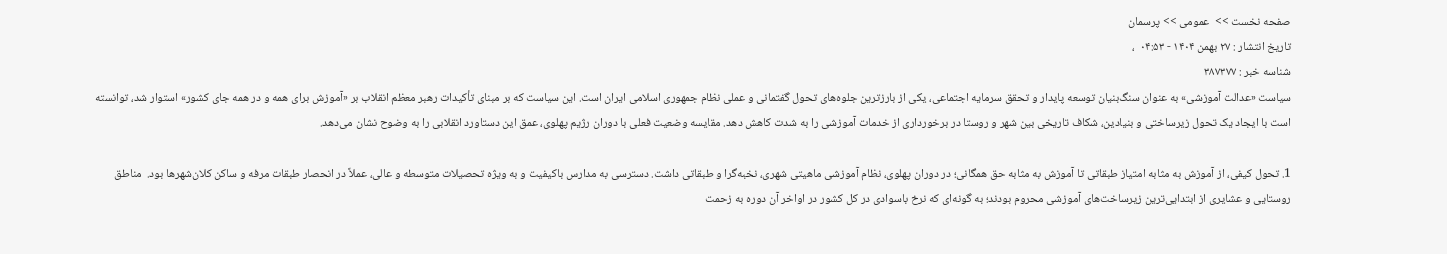صفحه نخست >>  عمومی >> پرسمان
تاریخ انتشار : ۲۷ بهمن ۱۴۰۴ - ۰۴:۵۳  ،
شناسه خبر : ۳۸۷۳۷۷
سیاست «عدالت آموزشی» به عنوان سنگ‌بنیان توسعه پایدار و تحقق سرمایه اجتماعی، یکی از بارزترین جلوه‌های تحول گفتمانی و عملی نظام جمهوری اسلامی ایران است. این سیاست که بر مبنای تأکیدات رهبر معظم انقلاب بر «آموزش برای همه و در همه جای کشور» استوار شد، توانسته است با ایجاد یک تحول زیرساختی و بنیادین، شکاف تاریخی بین شهر و روستا در برخورداری از خدمات آموزشی را به شدت کاهش دهد. مقایسه وضعیت فعلی با دوران رژیم پهلوی، عمق این دستاورد انقلابی را به وضوح نشان می‌دهد.

1. تحول کیفی، از آموزش به مثابه امتیاز طبقاتی‌ تا آموزش به مثابه حق همگانی؛ در دوران پهلوی، نظام آموزشی ماهیتی شهری، نخبه‌گرا و طبقاتی داشت. دسترسی به مدارس باکیفیت و به ویژه تحصیلات متوسطه و عالی، عملاً در انحصار طبقات مرفه و ساکن کلان‌شهرها بود.  مناطق روستایی و عشایری از ابتدایی‌ترین زیرساخت‌های آموزشی محروم بودند؛ به گونه‌ای که نرخ باسوادی در کل کشور در اواخر آن دوره به زحمت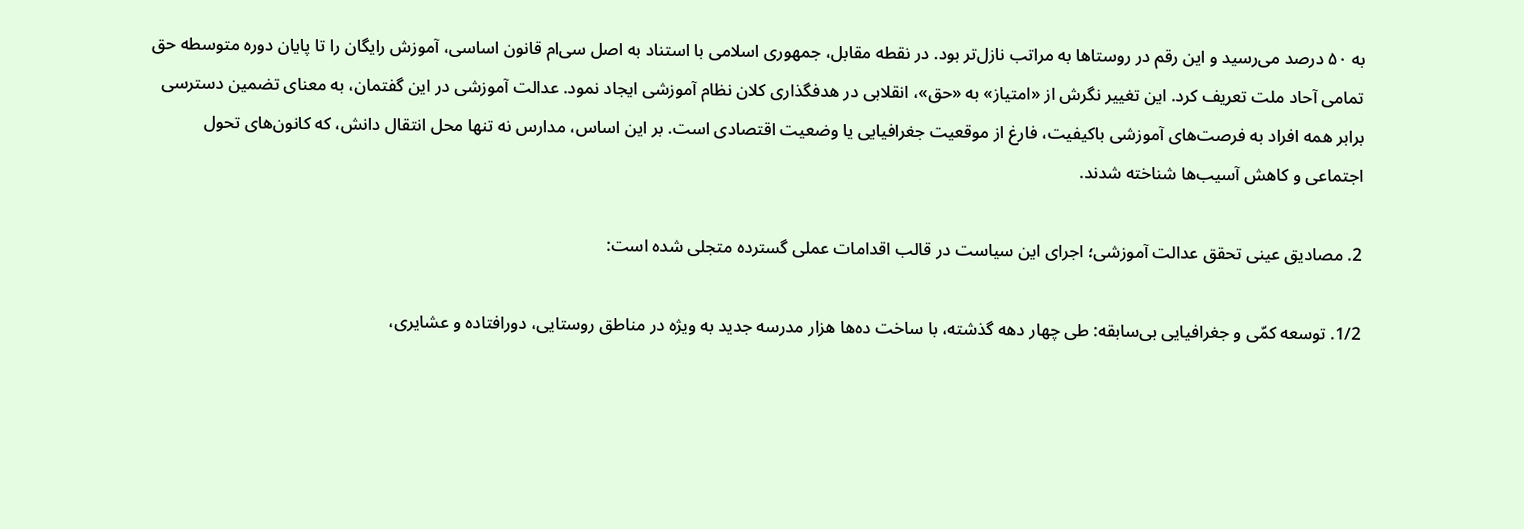به ۵۰ درصد می‌رسید و این رقم در روستاها به مراتب نازل‌تر بود. در نقطه مقابل، جمهوری اسلامی با استناد به اصل سی‌ام قانون اساسی، آموزش رایگان را تا پایان دوره متوسطه حق تمامی آحاد ملت تعریف کرد. این تغییر نگرش از «امتیاز» به «حق»، انقلابی در هدفگذاری کلان نظام آموزشی ایجاد نمود. عدالت آموزشی در این گفتمان، به معنای تضمین دسترسی برابر همه افراد به فرصت‌های آموزشی باکیفیت، فارغ از موقعیت جغرافیایی یا وضعیت اقتصادی است. بر این اساس، مدارس نه تنها محل انتقال دانش، که کانون‌های تحول اجتماعی و کاهش آسیب‌ها شناخته شدند.

2. مصادیق عینی تحقق عدالت آموزشی؛ اجرای این سیاست در قالب اقدامات عملی گسترده متجلی شده است:

1/2. توسعه کمّی و جغرافیایی بی‌سابقه: طی چهار دهه گذشته، با ساخت ده‌ها هزار مدرسه جدید به ویژه در مناطق روستایی، دورافتاده و عشایری،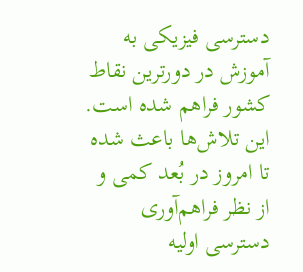دسترسی فیزیکی به آموزش در دورترین نقاط کشور فراهم شده است. این تلاش‌ها باعث شده تا امروز در بُعد کمی و از نظر فراهم‌آوری دسترسی اولیه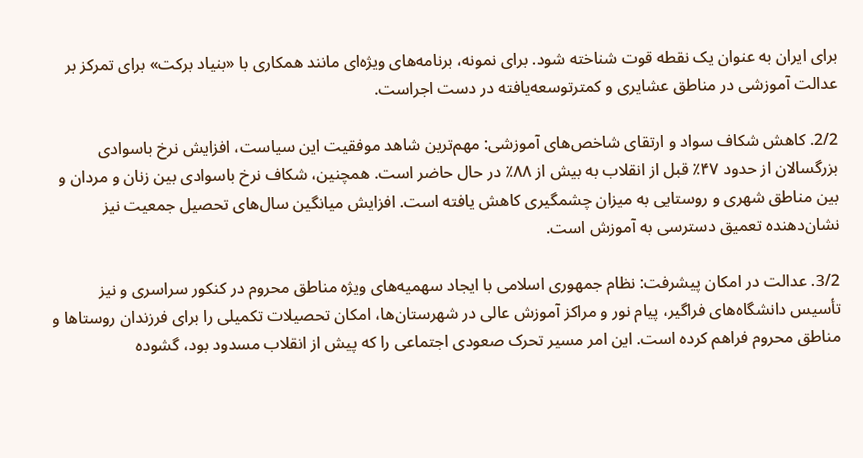برای ایران به عنوان یک نقطه قوت شناخته شود. برای نمونه، برنامه‌های ویژه‌ای مانند همکاری با «بنیاد برکت» برای تمرکز بر عدالت آموزشی در مناطق عشایری و کمترتوسعه‌یافته در دست اجراست.

2/2. کاهش شکاف سواد و ارتقای شاخص‌های آموزشی: مهم‌ترین شاهد موفقیت این سیاست، افزایش نرخ باسوادی بزرگسالان از حدود ۴۷٪ قبل از انقلاب به بیش از ۸۸٪ در حال حاضر است. همچنین، شکاف نرخ باسوادی بین زنان و مردان و بین مناطق شهری و روستایی به میزان چشمگیری کاهش یافته است. افزایش میانگین سال‌های تحصیل جمعیت نیز نشان‌دهنده تعمیق دسترسی به آموزش است.

3/2. عدالت در امکان پیشرفت: نظام جمهوری اسلامی با ایجاد سهمیه‌های ویژه مناطق محروم در کنکور سراسری و نیز تأسیس دانشگاه‌های فراگیر، پیام نور و مراکز آموزش عالی در شهرستان‌ها، امکان تحصیلات تکمیلی را برای فرزندان روستاها و مناطق محروم فراهم کرده است. این امر مسیر تحرک صعودی اجتماعی را که پیش از انقلاب مسدود بود، گشوده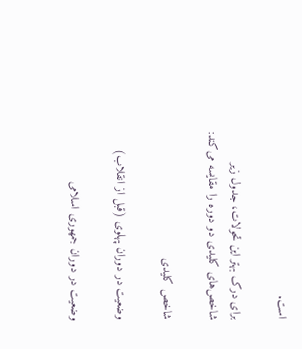است.

برای درک بهتر این تحولات، جدول زیر شاخص‌های کلیدی دو دوره را مقایسه می‌کند:

شاخص کلیدی

وضعیت در دوران پهلوی (قبل از انقلاب)

وضعیت در دوران جمهوری اسلامی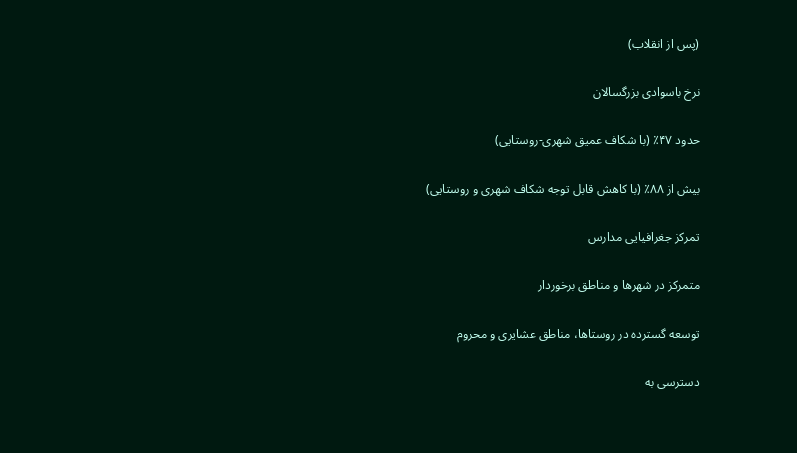(پس از انقلاب)

نرخ باسوادی بزرگسالان

حدود ۴۷٪ (با شکاف عمیق شهری-روستایی)

بیش از ۸۸٪ (با کاهش قابل توجه شکاف شهری و روستایی)

تمرکز جغرافیایی مدارس

متمرکز در شهرها و مناطق برخوردار

توسعه گسترده در روستاها، مناطق عشایری و محروم

دسترسی به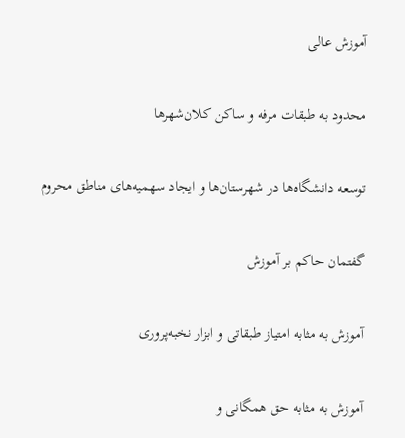آموزش عالی

محدود به طبقات مرفه و ساکن کلان‌شهرها

توسعه دانشگاه‌ها در شهرستان‌ها و ایجاد سهمیه‌های مناطق محروم

گفتمان حاکم بر آموزش

آموزش به مثابه امتیاز طبقاتی و ابزار نخبه‌پروری

آموزش به مثابه حق همگانی و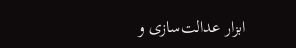ابزار عدالت‌سازی و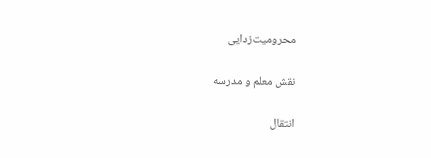محرومیت‌زدایی

نقش معلم و مدرسه

انتقال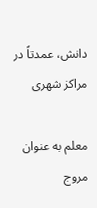دانش، عمدتاً در مراکز شهری

معلم به عنوان مروج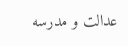عدالت و مدرسه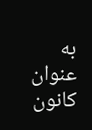به عنوان کانون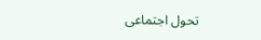تحول اجتماعی